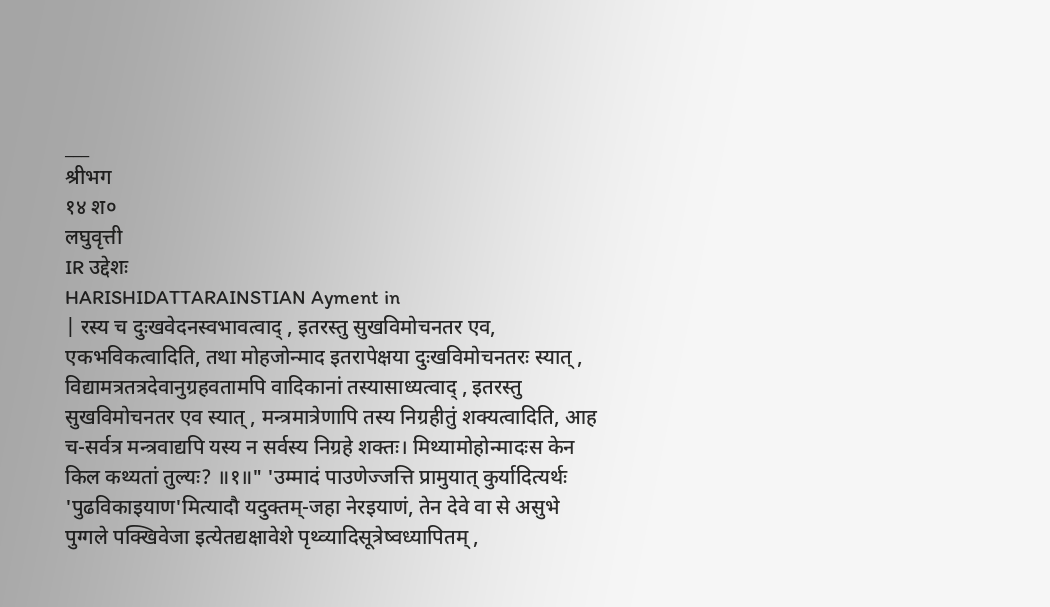___
श्रीभग
१४ श०
लघुवृत्ती
IR उद्देशः
HARISHIDATTARAINSTIAN Ayment in
| रस्य च दुःखवेदनस्वभावत्वाद् , इतरस्तु सुखविमोचनतर एव, एकभविकत्वादिति, तथा मोहजोन्माद इतरापेक्षया दुःखविमोचनतरः स्यात् , विद्यामत्रतत्रदेवानुग्रहवतामपि वादिकानां तस्यासाध्यत्वाद् , इतरस्तु सुखविमोचनतर एव स्यात् , मन्त्रमात्रेणापि तस्य निग्रहीतुं शक्यत्वादिति, आह च-सर्वत्र मन्त्रवाद्यपि यस्य न सर्वस्य निग्रहे शक्तः। मिथ्यामोहोन्मादःस केन किल कथ्यतां तुल्यः? ॥१॥" 'उम्मादं पाउणेज्जत्ति प्रामुयात् कुर्यादित्यर्थः 'पुढविकाइयाण'मित्यादौ यदुक्तम्-जहा नेरइयाणं, तेन देवे वा से असुभे पुग्गले पक्खिवेजा इत्येतद्यक्षावेशे पृथ्व्यादिसूत्रेष्वध्यापितम् ,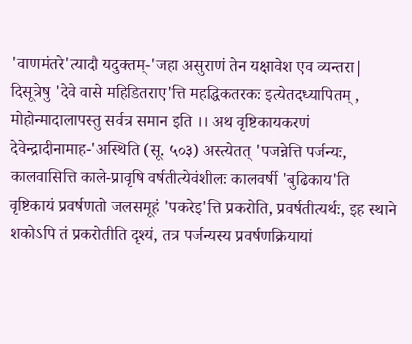'वाणमंतरे'त्यादौ यदुक्तम्-'जहा असुराणं तेन यक्षावेश एव व्यन्तरा| दिसूत्रेषु 'देवे वासे महिडितराए'त्ति महद्धिकतरकः इत्येतदध्यापितम् , मोहोन्मादालापस्तु सर्वत्र समान इति ।। अथ वृष्टिकायकरणं
देवेन्द्रादीनामाह-'अस्थिति (सू. ५०३) अस्त्येतत् 'पजन्नेत्ति पर्जन्यः, कालवासित्ति काले-प्रावृषि वर्षतीत्येवंशीलः कालवर्षी 'बुढिकाय'ति वृष्टिकायं प्रवर्षणतो जलसमूहं 'पकरेइ'त्ति प्रकरोति, प्रवर्षतीत्यर्थः, इह स्थाने शकोऽपि तं प्रकरोतीति दृश्यं, तत्र पर्जन्यस्य प्रवर्षणक्रियायां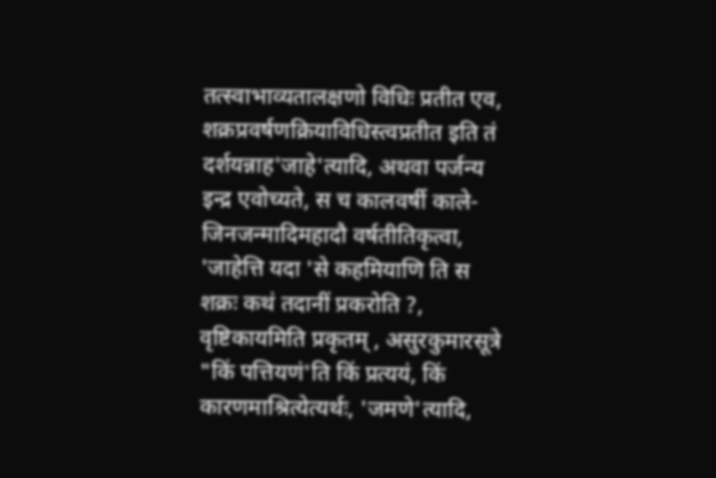तत्स्वाभाव्यतालक्षणो विधिः प्रतीत एव, शक्रप्रवर्षणक्रियाविधिस्त्वप्रतीत इति तं दर्शयन्नाह'जाहे'त्यादि, अथवा पर्जन्य इन्द्र एवोच्यते, स च कालवर्षी काले-जिनजन्मादिमहादौ वर्षतीतिकृत्वा, 'जाहेत्ति यदा 'से कहमियाणि ति स शक्रः कथं तदानीं प्रकरोति ?, वृष्टिकायमिति प्रकृतम् , असुरकुमारसूत्रे "किं पत्तियणं'ति किं प्रत्ययं, किं कारणमाश्रित्येत्यर्थः, 'जमणे'त्यादि,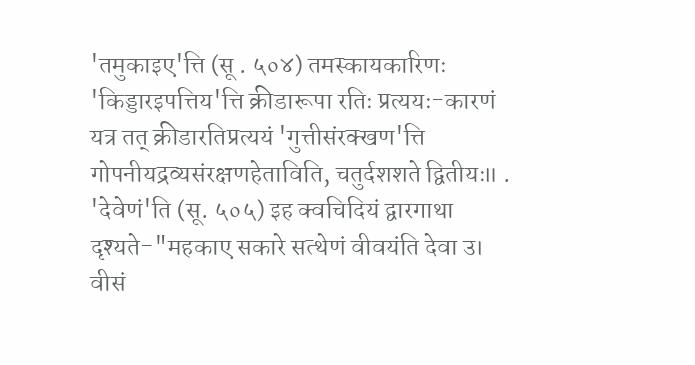'तमुकाइए'त्ति (सू . ५०४) तमस्कायकारिणः 'किड्डारइपत्तिय'त्ति क्रीडारूपा रतिः प्रत्ययः-कारणं यत्र तत् क्रीडारतिप्रत्ययं 'गुत्तीसंरक्खण'त्ति गोपनीयद्रव्यसंरक्षणहेताविति, चतुर्दशशते द्वितीयः॥ .
'देवेणं'ति (सू. ५०५) इह क्वचिदियं द्वारगाथा दृश्यते-"महकाए सकारे सत्थेणं वीवयंति देवा उ। वीसं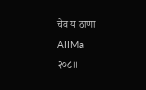चेव य ठाणा
AIIMa
२०८॥